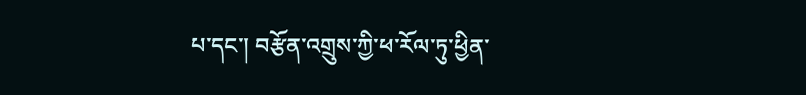པ་དང་། བརྩོན་འགྲུས་ཀྱི་ཕ་རོལ་ཏུ་ཕྱིན་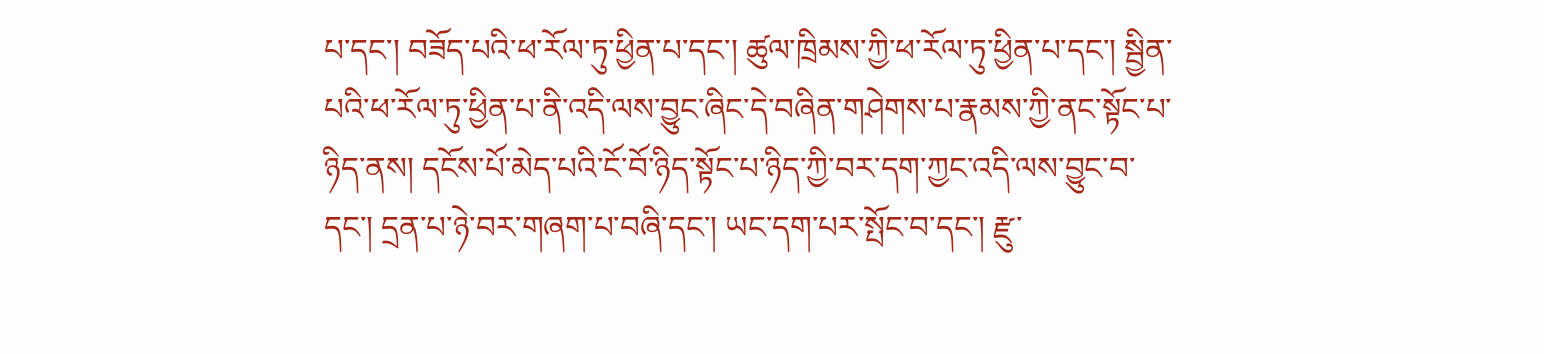པ་དང་། བཟོད་པའི་ཕ་རོལ་ཏུ་ཕྱིན་པ་དང་། ཚུལ་ཁྲིམས་ཀྱི་ཕ་རོལ་ཏུ་ཕྱིན་པ་དང་། སྦྱིན་པའི་ཕ་རོལ་ཏུ་ཕྱིན་པ་ནི་འདི་ལས་བྱུང་ཞིང་དེ་བཞིན་གཤེགས་པ་རྣམས་ཀྱི་ནང་སྟོང་པ་ཉིད་ནས། དངོས་པོ་མེད་པའི་ངོ་བོ་ཉིད་སྟོང་པ་ཉིད་ཀྱི་བར་དག་ཀྱང་འདི་ལས་བྱུང་བ་དང་། དྲན་པ་ཉེ་བར་གཞག་པ་བཞི་དང་། ཡང་དག་པར་སྤོང་བ་དང་། རྫུ་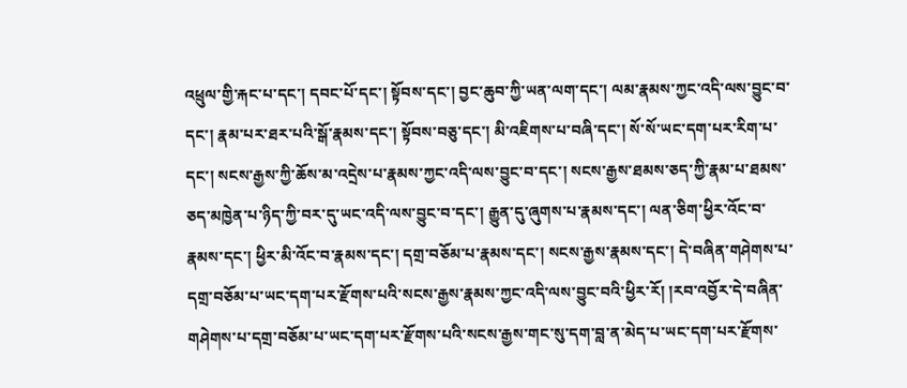འཕྲུལ་གྱི་རྐང་པ་དང་། དབང་པོ་དང་། སྟོབས་དང་། བྱང་ཆུབ་ཀྱི་ཡན་ལག་དང་། ལམ་རྣམས་ཀྱང་འདི་ལས་བྱུང་བ་དང་། རྣམ་པར་ཐར་པའི་སྒོ་རྣམས་དང་། སྟོབས་བཅུ་དང་། མི་འཇིགས་པ་བཞི་དང་། སོ་སོ་ཡང་དག་པར་རིག་པ་དང་། སངས་རྒྱས་ཀྱི་ཆོས་མ་འདྲེས་པ་རྣམས་ཀྱང་འདི་ལས་བྱུང་བ་དང་། སངས་རྒྱས་ཐམས་ཅད་ཀྱི་རྣམ་པ་ཐམས་ཅད་མཁྱེན་པ་ཉིད་ཀྱི་བར་དུ་ཡང་འདི་ལས་བྱུང་བ་དང་། རྒྱུན་དུ་ཞུགས་པ་རྣམས་དང་། ལན་ཅིག་ཕྱིར་འོང་བ་རྣམས་དང་། ཕྱིར་མི་འོང་བ་རྣམས་དང་། དགྲ་བཅོམ་པ་རྣམས་དང་། སངས་རྒྱས་རྣམས་དང་། དེ་བཞིན་གཤེགས་པ་དགྲ་བཅོམ་པ་ཡང་དག་པར་རྫོགས་པའི་སངས་རྒྱས་རྣམས་ཀྱང་འདི་ལས་བྱུང་བའི་ཕྱིར་རོ། །རབ་འབྱོར་དེ་བཞིན་གཤེགས་པ་དགྲ་བཅོམ་པ་ཡང་དག་པར་རྫོགས་པའི་སངས་རྒྱས་གང་སུ་དག་བླ་ན་མེད་པ་ཡང་དག་པར་རྫོགས་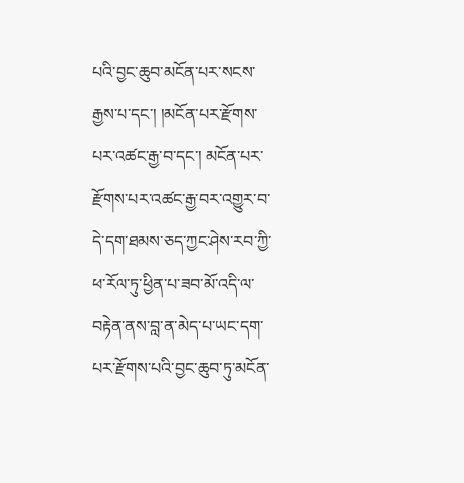པའི་བྱང་ཆུབ་མངོན་པར་སངས་རྒྱས་པ་དང་། །མངོན་པར་རྫོགས་པར་འཚང་རྒྱ་བ་དང་། མངོན་པར་རྫོགས་པར་འཚང་རྒྱ་བར་འགྱུར་བ་དེ་དག་ཐམས་ཅད་ཀྱང་ཤེས་རབ་ཀྱི་ཕ་རོལ་ཏུ་ཕྱིན་པ་ཟབ་མོ་འདི་ལ་བརྟེན་ནས་བླ་ན་མེད་པ་ཡང་དག་པར་རྫོགས་པའི་བྱང་ཆུབ་ཏུ་མངོན་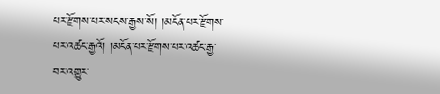པར་རྫོགས་པར་སངས་རྒྱས་སོ། །མངོན་པར་རྫོགས་པར་འཚང་རྒྱའོ། །མངོན་པར་རྫོགས་པར་འཚང་རྒྱ་བར་འགྱུར་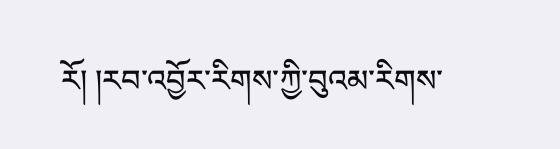རོ། །རབ་འབྱོར་རིགས་ཀྱི་བུའམ་རིགས་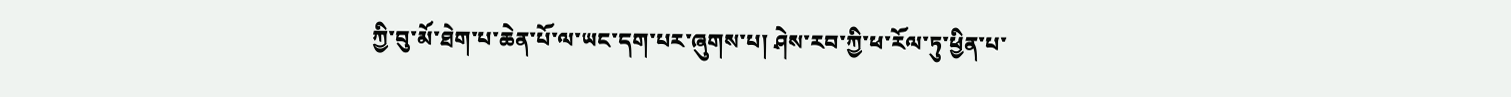ཀྱི་བུ་མོ་ཐེག་པ་ཆེན་པོ་ལ་ཡང་དག་པར་ཞུགས་པ། ཤེས་རབ་ཀྱི་ཕ་རོལ་ཏུ་ཕྱིན་པ་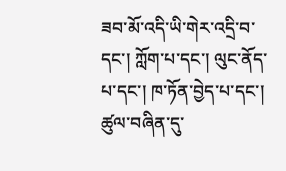ཟབ་མོ་འདི་ཡི་གེར་འདྲི་བ་དང་། ཀློག་པ་དང་། ལུང་ནོད་པ་དང་། ཁ་ཏོན་བྱེད་པ་དང་། ཚུལ་བཞིན་དུ་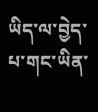ཡིད་ལ་བྱེད་པ་གང་ཡིན་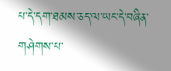པ་དེ་དག་ཐམས་ཅད་ལ་ཡང་དེ་བཞིན་གཤེགས་པ་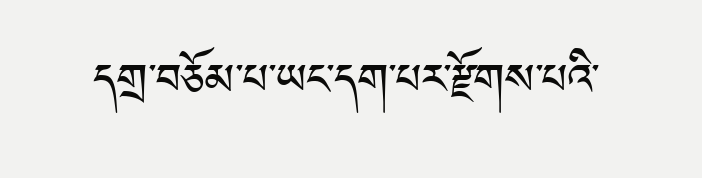དགྲ་བཅོམ་པ་ཡང་དག་པར་རྫོགས་པའི་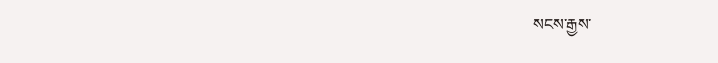སངས་རྒྱས་